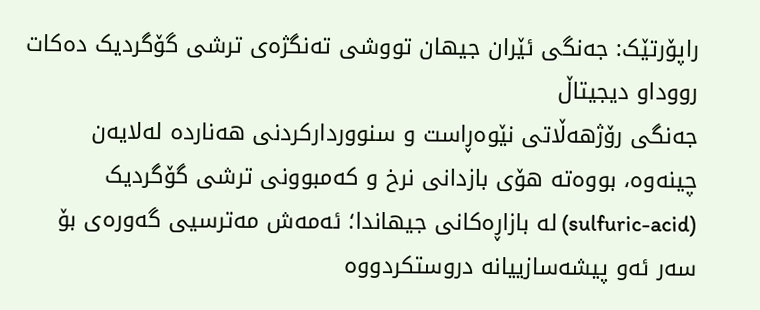راپۆرتێک: جەنگی ئێران جیهان تووشی تەنگژەی ترشی گۆگردیک دەکات
رووداو دیجیتاڵ
جەنگی رۆژهەڵاتی نێوەڕاست و سنووردارکردنی هەناردە لەلایەن چینەوە، بووەتە هۆی بازدانی نرخ و کەمبوونی ترشی گۆگردیک (sulfuric-acid) لە بازاڕەکانی جیهاندا؛ ئەمەش مەترسیی گەورەی بۆ سەر ئەو پیشەسازییانە دروستکردووە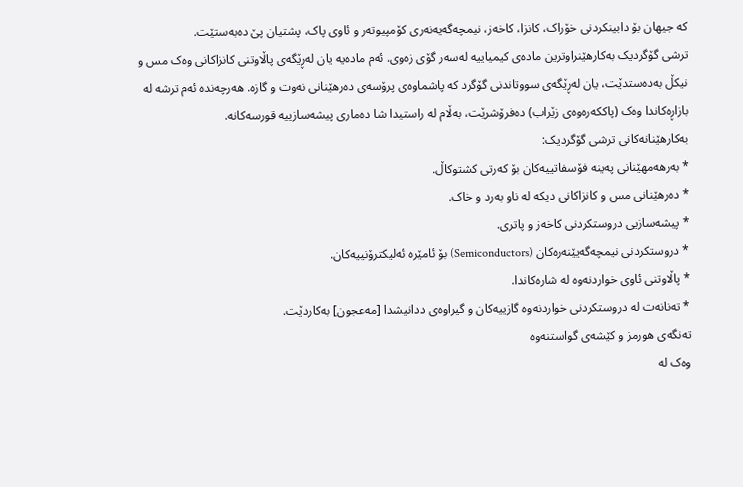کە جیهان بۆ دابینکردنی خۆراک، کانزا، کاخەز، نیمچەگەیەنەری کۆمپیوتەر و ئاوی پاک، پشتیان پێ دەبەستێت.
ترشی گۆگردیک بەکارهێنراوترین مادەی کیمیاییە لەسەر گۆی زەوی. ئەم مادەیە یان لەڕێگەی پاڵاوتنی کانزاکانی وەک مس و نیکڵ بەدەستدێت، یان لەڕێگەی سووتاندنی گۆگرد کە پاشماوەی پرۆسەی دەرهێنانی نەوت و گازە. هەرچەندە ئەم ترشە لە بازاڕەکاندا وەک (پاککەرەوەی زێراب) دەفرۆشرێت، بەڵام لە راستیدا شا دەماری پیشەسازییە قورسەکانە.
بەکارهێنانەکانی ترشی گۆگردیک:
* بەرهەمهێنانی پەینە فۆسفاتییەکان بۆ کەرتی کشتوکاڵ.
* دەرهێنانی مس و کانزاکانی دیکە لە ناو بەرد و خاک.
* پیشەسازیی دروستکردنی کاخەز و پاتری.
* دروستکردنی نیمچەگەیێنەرەکان (Semiconductors) بۆ ئامێرە ئەلیکترۆنییەکان.
* پاڵاوتنی ئاوی خواردنەوە لە شارەکاندا.
* تەنانەت لە دروستکردنی خواردنەوە گازییەکان و گیراوەی ددانیشدا [مەعجون] بەکاردێت.
تەنگەی هورمز و کێشەی گواستنەوە
وەک لە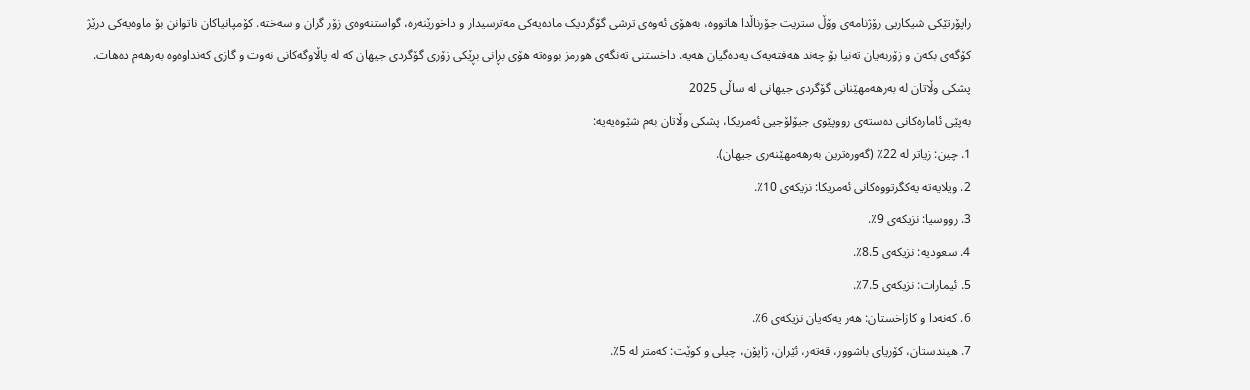راپۆرتێکی شیکاریی رۆژنامەی وۆڵ ستریت جۆرناڵدا هاتووە، بەهۆی ئەوەی ترشی گۆگردیک مادەیەکی مەترسیدار و داخورێنەرە، گواستنەوەی زۆر گران و سەختە. کۆمپانیاکان ناتوانن بۆ ماوەیەکی درێژ کۆگەی بکەن و زۆربەیان تەنیا بۆ چەند هەفتەیەک یەدەگیان هەیە. داخستنی تەنگەی هورمز بووەتە هۆی بڕانی بڕێکی زۆری گۆگردی جیهان کە لە پاڵاوگەکانی نەوت و گازی کەنداوەوە بەرهەم دەهات.
پشکی وڵاتان لە بەرهەمهێنانی گۆگردی جیهانی لە ساڵی 2025
بەپێی ئامارەکانی دەستەی رووپێوی جیۆلۆجیی ئەمریکا، پشکی وڵاتان بەم شێوەیەیە:
1. چین: زیاتر لە 22٪ (گەورەترین بەرهەمهێنەری جیهان).
2. ویلایەتە یەکگرتووەکانی ئەمریکا: نزیکەی 10٪.
3. رووسیا: نزیکەی 9٪.
4. سعودیە: نزیکەی 8.5٪.
5. ئیمارات: نزیکەی 7.5٪.
6. کەنەدا و کازاخستان: هەر یەکەیان نزیکەی 6٪.
7. هیندستان، کۆریای باشوور، قەتەر، ئێران، ژاپۆن، چیلی و کوێت: کەمتر لە 5٪.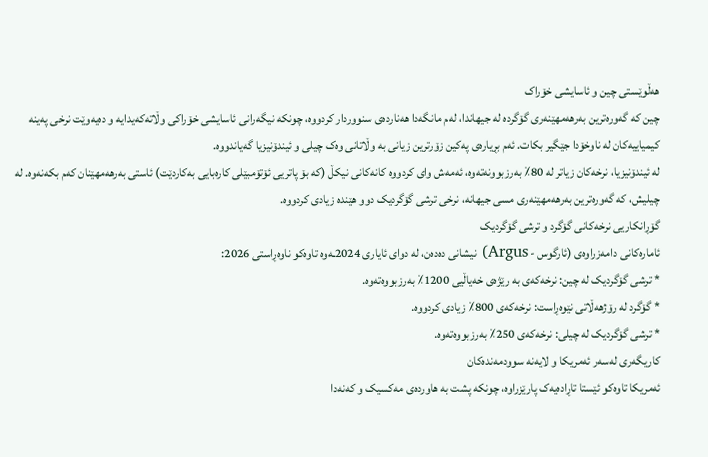هەڵوێستی چین و ئاسایشی خۆراک
چین کە گەورەترین بەرهەمهێنەری گۆگردە لە جیهاندا، لەم مانگەدا هەناردەی سنووردار کردووە، چونکە نیگەرانی ئاسایشی خۆراکی وڵاتەکەیدایە و دەیەوێت نرخی پەینە کیمیاییەکان لە ناوخۆدا جێگیر بکات. ئەم بڕیارەی پەکین زۆرترین زیانی بە وڵاتانی وەک چیلی و ئیندۆنیزیا گەیاندووە.
لە ئیندۆنیزیا، نرخەکان زیاتر لە 80٪ بەرزبوونەتەوە، ئەمەش وای کردووە کانەکانی نیکڵ (کە بۆ پاتریی ئۆتۆمبێلی کارەبایی بەکاردێت) ئاستی بەرهەمهێنان کەم بکەنەوە. لە چیلیش، کە گەورەترین بەرهەمهێنەری مسی جیهانە، نرخی ترشی گۆگردیک دوو هێندە زیادی کردووە.
گۆڕانکاریی نرخەکانی گۆگرد و ترشی گۆگردیک
ئامارەکانی دامەزراوەی (ئارگوس - Argus) نیشانی دەدەن، لە دوای ئایاری 2024ـەوە تاوەکو ناوەڕاستی 2026:
* ترشی گۆگردیک لە چین: نرخەکەی بە رێژەی خەیاڵیی 1200٪ بەرزبووەتەوە.
* گۆگرد لە رۆژهەڵاتی نێوەڕاست: نرخەکەی 800٪ زیادی کردووە.
* ترشی گۆگردیک لە چیلی: نرخەکەی 250٪ بەرزبووەتەوە.
کاریگەری لەسەر ئەمریکا و لایەنە سوودمەندەکان
ئەمریکا تاوەکو ئێستا تاڕادەیەک پارێزراوە، چونکە پشت بە هاوردەی مەکسیک و کەنەدا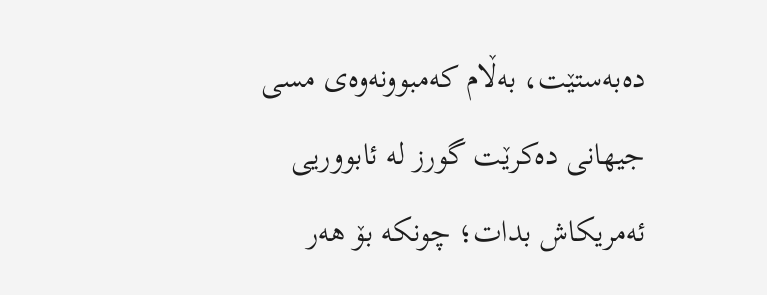دەبەستێت، بەڵام کەمبوونەوەی مسی جیهانی دەکرێت گورز لە ئابووریی ئەمریکاش بدات؛ چونکە بۆ هەر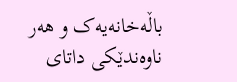باڵەخانەیەک و هەر ناوەندێکی داتای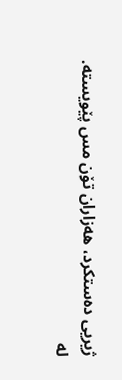ژیریی دەستکرد، هەزاران تۆن مس پێویستە.
لە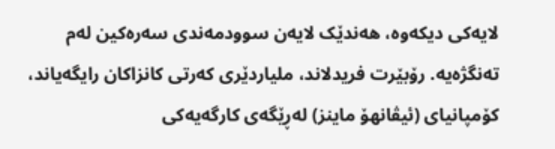لایەکی دیکەوە، هەندێک لایەن سوودمەندی سەرەکین لەم تەنگژەیە. رۆبێرت فریدلاند، ملیاردێری کەرتی کانزاکان رایگەیاند، کۆمپانیای (ئیڤانھۆ ماینز) لەڕێگەی کارگەیەکی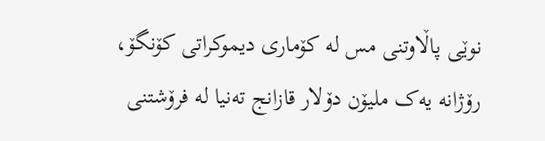نوێی پاڵاوتنی مس لە کۆماری دیموکراتی کۆنگۆ، رۆژانە یەک ملیۆن دۆلار قازانج تەنیا لە فرۆشتنی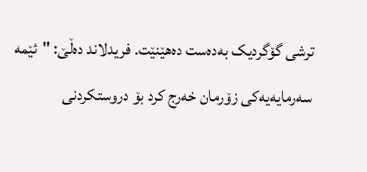ترشی گۆگردیک بەدەست دەهێنێت. فریدلاند دەڵێ: "ئێمە سەرمایەیەکی زۆرمان خەرج کرد بۆ دروستکردنی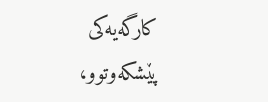کارگەیەکی پێشکەوتوو،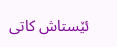ئێستاش کاتی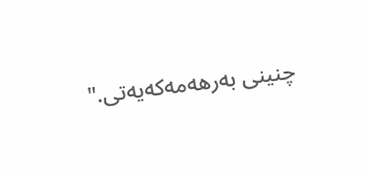چنینی بەرهەمەکەیەتی."